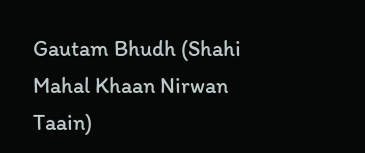Gautam Bhudh (Shahi Mahal Khaan Nirwan Taain)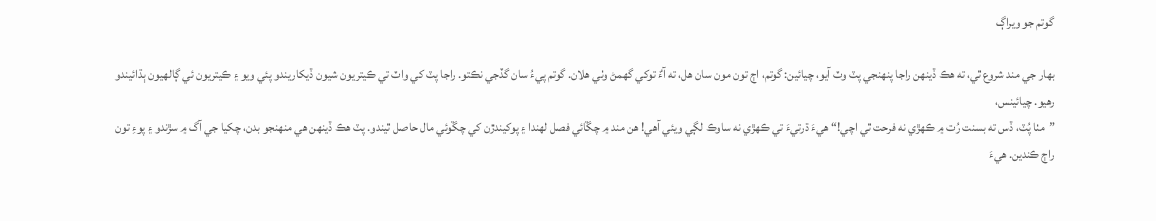گوتم جو ويراڳ

بهار جي مند شروع ٿي، ته هڪ ڏينهن راجا پنهنجي پٽ وٽ آيو، چيائين: گوتم، اڄ تون مون سان هل، ته آءٌ توکي گهمڻ وٺي هلان. گوتم پيءُ سان گڏجي نڪتو. راجا پٽ کي واٽ تي ڪيتريون شيون ڏيکاريندو پئي ويو ۽ ڪيتريون ئي ڳالهيون ٻڌائيندو رهيو. چيائينس،
”مٺا پُٽ، ڏس ته بسنت رُت ۾ ڪهڙي نه فرحت ٿي اچي!“ هيءَ ڌرتيءَ تي ڪهڙي نه ساوڪ لڳي ويئي آهي! هن مند ۾ چڱائي فصل لهندا ۽ پوکيندڙن کي چڱوئي مال حاصل ٿيندو. پٽ هڪ ڏينهن هي منهنجو بدن، چکيا جي آگ ۾ سڙندو ۽ پوءِ تون راڄ ڪندين. هيءَ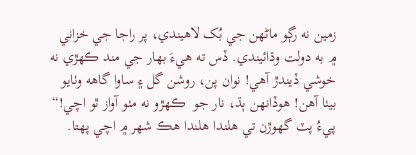زمين نه رڳو ماڻهن جي بُک لاهيندي، پر راجا جي خزاني ۾ به دولت وڌائيندي. ڏس ته هيءَ بهار جي مند ڪهڙي نه خوشي ڏيندڙ آهي! نوان پن، روشن گل ۽ ساوا گاهه وٺايو بيٺا آهن! هوڏانهن ٻڌ، نار جو  ڪهڙو نه مٺو آواز ٿو اچي!“
پيءُ پٽ گهوڙن تي هلندا هلندا هڪ شهر ۾ اچي پهتا.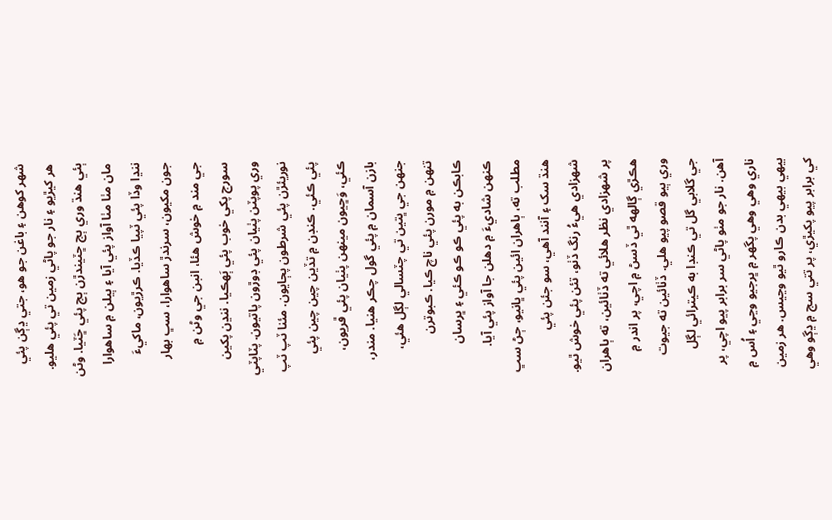شهر کوهن ۽ باغن جو هو، جتي ڍڳن پئي هر کيڙيو ۽ نار جو پاڻي زمين تي پئي هليو. ٻئي هنڌ وري ٻج ڇٽيندڙن ٻج پئي ڇَٽيا. وڻن مان مٺا مٺا آواز پئي آيا ۽ ٻيلن ۾ ساهوارا ننڍا وڏا پئي ٽپيا ڪڏيا. ڪرڙيون، ماکيءَ جون مکيون، سرندڙ ساهوارا، سڀ بهار جي مند ۾ خوش هئا، انبن جي وڻن ۾ سورج پکي خوب پئي ٻَهڪيا. ننڍن پکين وري پوپٽن پٺيان پئي ڊوڙون پاتيون. پٽاپٽي نوريئڙن پئي شرطون پڄايون. مئنا ٽپ ٽپ پئي ڪئي. ڪنڊن ۾ تڏين چين چين پئي ڪئي، وَڇيون مينهن پٺيان پئي ڦريون، بازن آسمان ۾ پئي گول چڪر هنيا. مندر، جنهن جي ڀتين تي چٽسالي لڳل هئي، تنهن ۾ مورن پئي ناچ ڪيا. ڪبوترن ڪابڪن به پئي ڪو ڪو ڪئي ۽ ڀرسان ڪنهن شاديءَ ۾ دهلن جا آواز پئي آيا. مطلب ته، ٻاهران ائين پئي ڀانيو، ڄڻ سڀ هنڌ سک ۽ آنند آهي، سو جئن پئي شهزادي هيءُ رنگ ڏٺو، تئن پئي خوش ٿيو. پر شهزادي نظر هلائي ته ڏٺائين، ته ٻاهران هڪڙي ڳالهه ٿي ڏسڻ ۾ اچي، پر اندر ۾ وري ٻيو قصو پيو هلي. ڏٺائين ته جيوت جي گلابي گل تي ڪنڊا به ڪيترائي لڳل آهن. نار جو مٺو پاڻي سر برابر پيو اچي، پر ناري وهي وهي پگهر ۾ ڀرجيو وڃي ۽ اُس ۾ بيهي بيهي بدن ڪارو ٿيو وڃيس. هر زمين کي برابر پيو پکيڙي، پر تتي سج ۾ ڍڳو وهي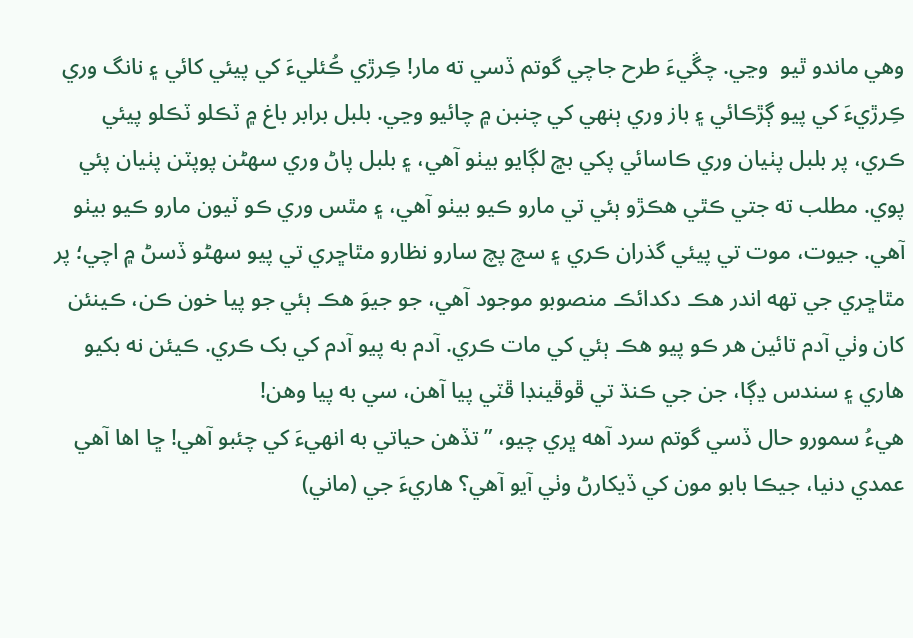وهي ماندو ٿيو  وڃي. چڱيءَ طرح جاچي گوتم ڏسي ته مار! ڪِرڙي ڪُئليءَ کي پيئي کائي ۽ نانگ وري ڪِرڙيءَ کي پيو ڳڙڪائي ۽ باز وري ٻنهي کي چنبن ۾ چائيو وڃي. بلبل برابر باغ ۾ ٽڪلو ٽڪلو پيئي ڪري، پر بلبل پٺيان وري ڪاسائي پکي بڇ لڳايو بيٺو آهي، ۽ بلبل پاڻ وري سهڻن پوپٽن پٺيان پئي پوي. مطلب ته جتي ڪٿي هڪڙو ٻئي تي مارو ڪيو بيٺو آهي، ۽ مٿس وري ڪو ٽيون مارو ڪيو بيٺو آهي. جيوت، موت تي پيئي گذران ڪري ۽ سچ پچ سارو نظارو مٿاڇري تي پيو سهڻو ڏسڻ ۾ اچي؛ پر مٿاڇري جي تهه اندر هڪ دکدائڪ منصوبو موجود آهي، جو جيوَ هڪ ٻئي جو پيا خون ڪن، ڪينئن کان وٺي آدم تائين هر ڪو پيو هڪ ٻئي کي مات ڪري. آدم به پيو آدم کي بک ڪري. ڪيئن نه بکيو هاري ۽ سندس ڍڳا، جن جي ڪنڌ تي ڦوڦينڊا ڦٽي پيا آهن، سي به پيا وهن!
هيءُ سمورو حال ڏسي گوتم سرد آهه ڀري چيو، ”تڏهن حياتي به انهيءَ کي چئبو آهي! ڇا اها آهي عمدي دنيا، جيڪا بابو مون کي ڏيکارڻ وٺي آيو آهي؟ هاريءَ جي (ماني)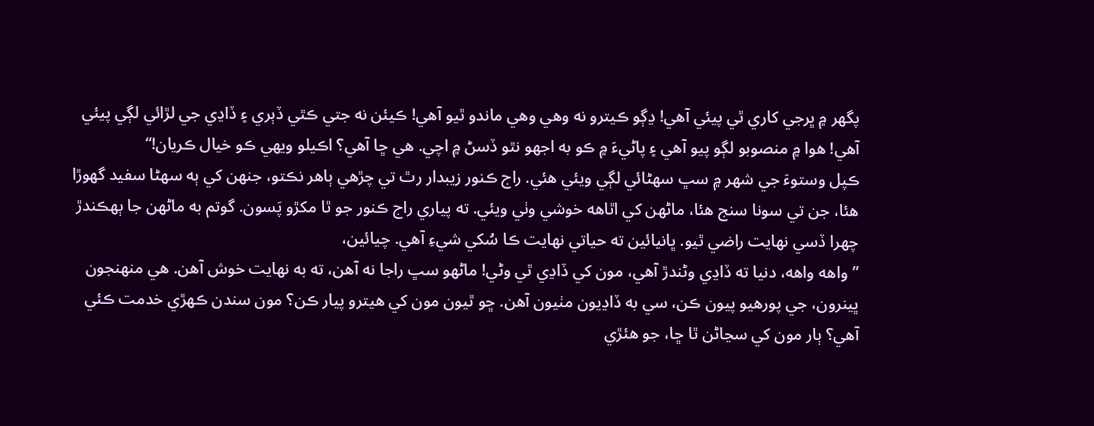پگهر ۾ ڀرجي کاري ٿي پيئي آهي! ڍڳو ڪيترو نه وهي وهي ماندو ٿيو آهي! ڪيئن نه جتي ڪٿي ڏٻري ۽ ڏاڍي جي لڙائي لڳي پيئي آهي! هوا ۾ منصوبو لڳو پيو آهي ۽ پاڻيءَ ۾ ڪو به اجهو نٿو ڏسڻ ۾ اچي. هي ڇا آهي؟ اڪيلو ويهي ڪو خيال ڪريان!“
ڪپل وستوءَ جي شهر ۾ سڀ سهڻائي لڳي ويئي هئي. راج ڪنور زيبدار رٿ تي چڙهي ٻاهر نڪتو، جنهن کي ٻه سهڻا سفيد گهوڙا هئا، جن تي سونا سنج هئا، ماڻهن کي اٿاهه خوشي وٺي ويئي. ته پياري راج ڪنور جو ٿا مکڙو پَسون. گوتم به ماڻهن جا ٻهڪندڙ چهرا ڏسي نهايت راضي ٿيو. ڀانيائين ته حياتي نهايت ڪا سُکي شيءِ آهي. چيائين،
”واهه واهه، دنيا ته ڏاڍي وڻندڙ آهي، مون کي ڏاڍي ٿي وڻي! ماڻهو سڀ راجا نه آهن، ته به نهايت خوش آهن. هي منهنجون ڀينرون، جي پورهيو پيون ڪن، سي به ڏاڍيون مٺيون آهن. ڇو ٿيون مون کي هيترو پيار ڪن؟ مون سندن ڪهڙي خدمت ڪئي آهي؟ ٻار مون کي سڃاڻن ٿا ڇا، جو هئڙي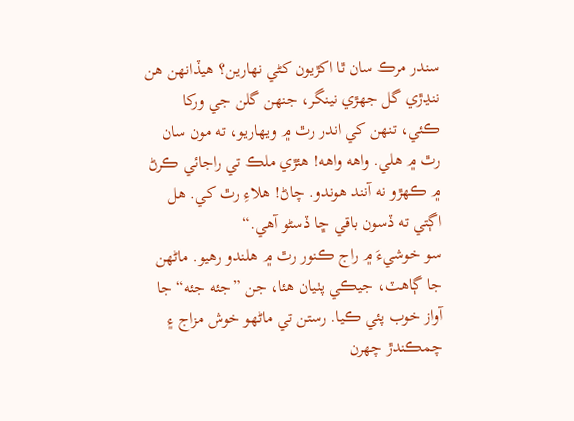سندر مرڪ سان ٿا اکڙيون کڻي نهارين؟ هيڏانهن هن ننڍڙي گل جهڙي نينگر، جنهن گلن جي ورکا ڪئي، تنهن کي اندر رٿ ۾ ويهاريو، ته مون سان رٿ ۾ هلي. واهه واهه! هئڙي ملڪ تي راجائي ڪرڻ ۾ ڪهڙو نه آنند هوندو. چاڻ! هلاءِ رٿ کي. هل اڳتي ته ڏسون باقي ڇا ڏسڻو آهي.“
سو خوشيءَ ۾ راج ڪنور رٿ ۾ هلندو رهيو. ماڻهن جا ڳاهٽ، جيڪي پٺيان هئا، جن ”جئه جئه“ جا آواز خوب پئي ڪيا. رستن تي ماڻهو خوش مزاج ۽ چمڪندڙ چهرن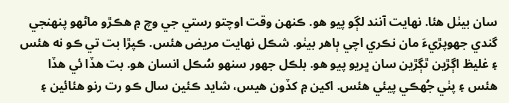سان بيٺل هئا. نهايت آنند لڳو پيو هو. ڪنهن وقت اوچتو رستي جي وچ ۾ هڪڙو ماڻهو پنهنجي گندي جهوپڙيءَ مان نڪري اچي ٻاهر بيٺو. شڪل نهايت مريض هئس. ڪپڙا بت تي ڪو نه هئس ۽ غليظ اڳڙين ٿڳڙين سان ڀريو پيو هو. بلڪل جهور سنهو سُڪل انسان هو. بت هڏا ئي هڏا هئس ۽ پٺي جُهڪي پيئي هئس. اکين ۾ کڏون هيس، شايد ڪئين سال ڪو رت رنو هئائين ۽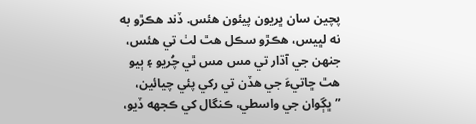پچين سان ڀريون پيئون هئس. ڏند هڪڙو به نه لڀيس، هڪڙو سڪل هٿ لٺ تي هئس، جنهن جي آڌار تي مس مس ٿي چُريو ۽ ٻيو هٿ ڇاتيءَ جي هڏن تي رکي پئي چيائين، ”ڀڳوان جي واسطي، ڪنگال کي ڪجهه ڏيو،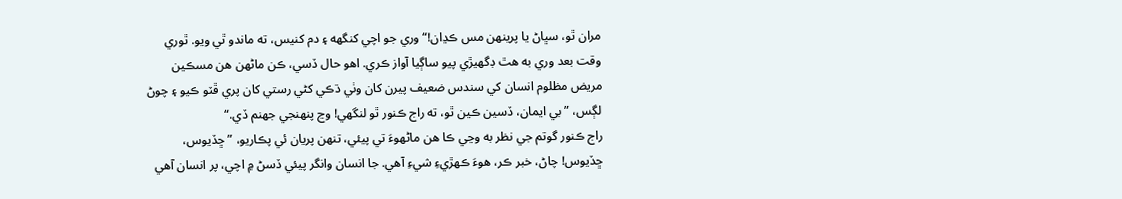مران ٿو، سڀاڻ يا پرينهن مس ڪڍان!“ وري جو اچي کنگهه ۽ دم کنيس، ته ماندو ٿي ويو. ٿوري وقت بعد وري به هٿ ڊگهيڙي پيو ساڳيا آواز ڪري. اهو حال ڏسي، ڪن ماڻهن هن مسڪين مريض مظلوم انسان کي سندس ضعيف پيرن کان وٺي ڌڪي کڻي رستي کان پري ڦٽو ڪيو ۽ چوڻ لڳس، ”بي ايمان، ڏسين ڪين ٿو، ته راج ڪنور ٿو لنگهي! وڃ پنهنجي جهنم ڏي.“
راج ڪنور گوتم جي نظر به وڃي ڪا هن ماڻهوءَ تي پيئي، تنهن پريان ئي پڪاريو، ”ڇڏيوس، ڇڏيوس! چاڻ، خبر ڪر، هوءَ ڪهڙيءِ شيءِ آهي. جا انسان وانگر پيئي ڏسڻ ۾ اچي، پر انسان آهي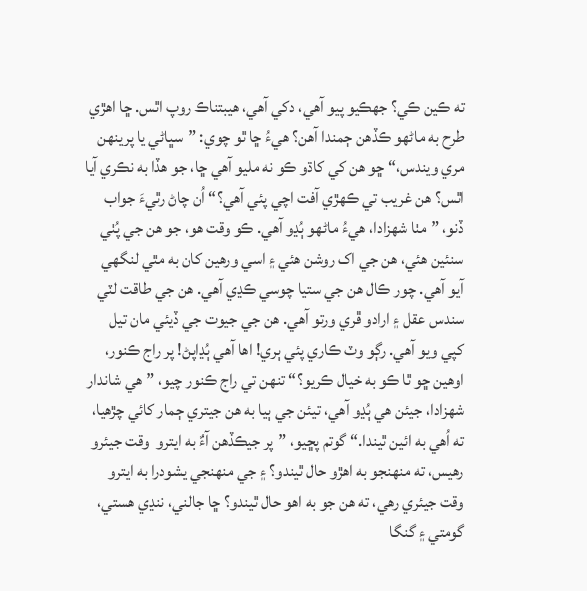ته ڪين ڪي؟ جهڪيو پيو آهي، دکي آهي، هيبتناڪ روپ اٿس. ڇا اهڙي طرح به ماڻهو ڪڏهن ڄمندا آهن؟ هيءُ ڇا ٿو چوي: ”سڀاڻي يا پرينهن مري ويندس،“ ڇو هن کي کاڌو ڪو نه مليو آهي ڇا، جو هڏا به نڪري آيا اٿس؟ هن غريب تي ڪهڙي آفت اچي پئي آهي؟“ اُن چاڻ رٿيءَ جواب ڏنو، ”مٺا شهزادا، هيءُ ماڻهو ٻُڍو آهي. ڪو وقت هو، جو هن جي پُٺي سنئين هئي، هن جي اک روشن هئي ۽ اسي ورهين کان به مٿي لنگهي آيو آهي. چور ڪال هن جي ستيا چوسي ڪڍي آهي. هن جي طاقت لٽي سندس عقل ۽ ارادو ڦري ورتو آهي. هن جي جيوت جي ڏيئي مان تيل کپي ويو آهي. رڳو وٽ ڪاري پئي ٻري! اها آهي ٻُڍاپڻ! پر راج ڪنور، اوهين ڇو ٿا ڪو به خيال ڪريو؟“ تنهن تي راج ڪنور چيو، ”هي شاندار شهزادا، جيئن هي ٻُڍو آهي، تيئن جي ٻيا به هن جيتري ڄمار کائي چڙهيا، ته اُهي به ائين ٿيندا.“ گوتم پڇيو، ”پر جيڪڏهن آءٌ به ايترو  وقت جيئرو رهيس، ته منهنجو به اهڙو حال ٿيندو؟ ۽ جي منهنجي يشودرا به ايترو وقت جيئري رهي، ته هن جو به اهو حال ٿيندو؟ ڇا جالني، ننڍي هستي، گومتي ۽ گنگا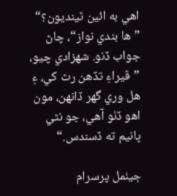اهي به ائين ٿينديون؟“ ”ها بندي نواز“، چاڻ جواب ڏنو. شهزادي چيو، ”ڦيراءِ تڏهن رٿ کي، ۽ هل وري گهر ڏانهن، مون اهو ڏٺو آهي، جو نٿي ڀانيم ته ڏسندس.“

ڄيٺمل پرسرام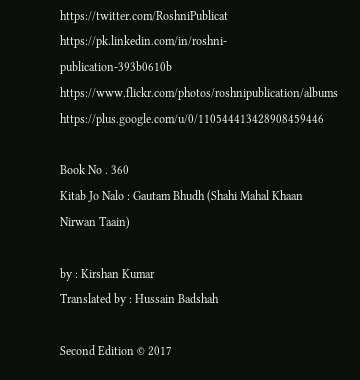https://twitter.com/RoshniPublicat
https://pk.linkedin.com/in/roshni-publication-393b0610b
https://www.flickr.com/photos/roshnipublication/albums
https://plus.google.com/u/0/110544413428908459446

Book No . 360
Kitab Jo Nalo : Gautam Bhudh (Shahi Mahal Khaan Nirwan Taain)

by : Kirshan Kumar
Translated by : Hussain Badshah

Second Edition © 2017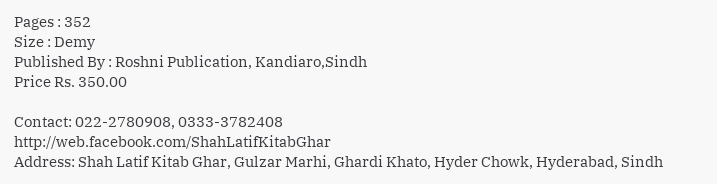Pages : 352
Size : Demy
Published By : Roshni Publication, Kandiaro,Sindh
Price Rs. 350.00

Contact: 022-2780908, 0333-3782408
http://web.facebook.com/ShahLatifKitabGhar
Address: Shah Latif Kitab Ghar, Gulzar Marhi, Ghardi Khato, Hyder Chowk, Hyderabad, Sindh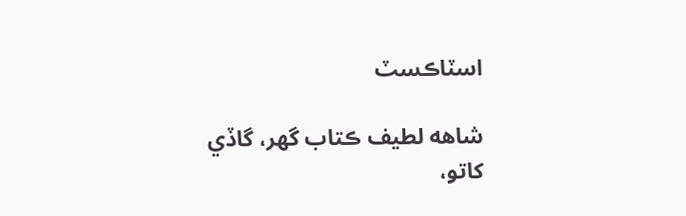اسٽاڪسٽ

شاهه لطيف ڪتاب گهر، گاڏي کاتو،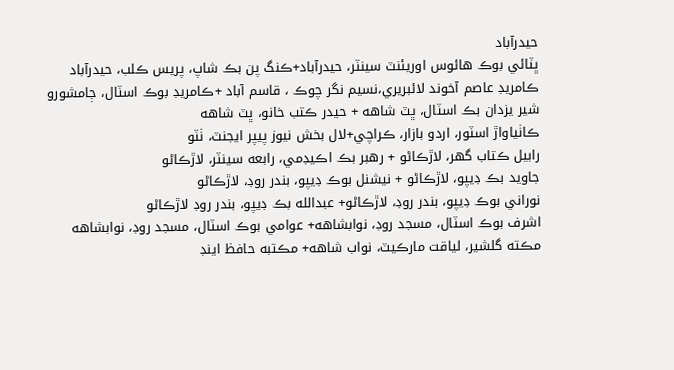حيدرآباد
ڀٽائي بوڪ هائوس اوريئنٽ سينٽر، حيدرآباد+ڪنگ پن بڪ شاپ، پريس ڪلب، حيدرآباد
ڪامريڊ عاصم آخوند لائبريري،نسيم نگر چوڪ ، قاسم آباد +ڪامريڊ بوڪ اسٽال، ڄامشورو
شير يزدان بڪ اسٽال، ڀٽ شاهه + حيدر ڪتب خانو، ڀٽ شاهه
ڪاٺياواڙ اسٽور، اردو بازار، ڪراچي+لال بخش نيوز پيپر ايجنٽ، ٺٽو
رابيل ڪتاب گهر، لاڙڪاڻو + رهبر بڪ اڪيڊمي، رابعه سينٽر، لاڙڪاڻو
جاويد بڪ ڊيپو، لاڙڪاڻو + نيشنل بوڪ ڊيپو، بندر روڊ، لاڙڪاڻو
نوراني بوڪ ڊيپو، بندر روڊ، لاڙڪاڻو+ عبدالله بڪ ڊيپو، بندر روڊ لاڙڪاڻو
اشرف بوڪ اسٽال، مسجد روڊ، نوابشاهه+ عوامي بوڪ اسٽال، مسجد روڊ، نوابشاهه
مڪته گلشير، لياقت مارڪيٽ، نواب شاهه+ مڪتبه حافظ اينڊ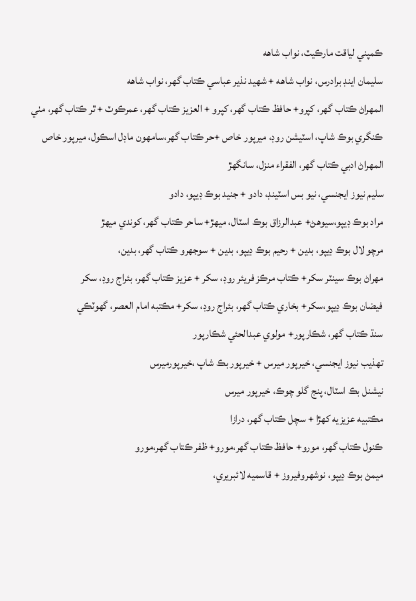ڪمپني لياقت مارڪيٽ، نواب شاهه
سليمان اينڊ برادرس، نواب شاهه + شهيد نذير عباسي ڪتاب گهر، نواب شاهه
المهراڻ ڪتاب گهر، کپرو+ حافظ ڪتاب گهر، کپرو + العزيز ڪتاب گهر، عمرڪوٽ + ٿر ڪتاب گهر، مٺي
ڪنگري بوڪ شاپ، اسٽيشن روڊ، ميرپور خاص +حر ڪتاب گهر،سامهون ماڊل اسڪول، ميرپور خاص
المهراڻ ادبي ڪتاب گهر، الفقراء منزل، سانگهڙ
سليم نيوز ايجنسي، نيو بس اسٽينڊ، دادو + جنيد بوڪ ڊيپو، دادو
مراد بوڪ ڊيپو،سيوهڻ+ عبدالرزاق بوڪ اسٽال، ميهڙ+ ساحر ڪتاب گهر، کوندي ميهڙ
مرچو لال بوڪ ڊيپو، بدين + رحيم بوڪ ڊيپو، بدين + سوجهرو ڪتاب گهر، بدين،
مهراڻ بوڪ سينٽر سکر+ ڪتاب مرڪز فريئر روڊ، سکر + عزيز ڪتاب گهر، بئراج روڊ، سکر
فيضان بوڪ ڊيپو،سکر+ بخاري ڪتاب گهر، بئراج روڊ، سکر+ مڪتبه امام العصر، گهوٽڪي
سنڌ ڪتاب گهر، شڪارپور+ مولوي عبدالحئي شڪارپور
تهذيب نيوز ايجنسي، خيرپور ميرس + خيرپور بڪ شاپ ،خيرپورميرس
نيشنل بڪ اسٽال، پنج گلو چوڪ، خيرپور ميرس
مڪتبيه عزيزيه کهڙا + سچل ڪتاب گهر، درازا
ڪنول ڪتاب گهر، مورو+ حافظ ڪتاب گهر،مورو+ ظفر ڪتاب گهر،مورو
ميمڻ بوڪ ڊيپو، نوشهروفيروز + قاسميه لائبريري،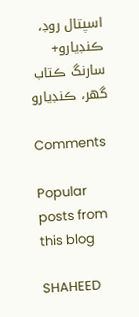اسپتال روڊ، ڪنڊيارو+ سارنگ ڪتاب گهر، ڪنڊيارو

Comments

Popular posts from this blog

SHAHEED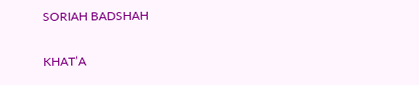SORIAH BADSHAH

KHAT’A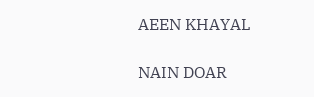AEEN KHAYAL

NAIN DOAR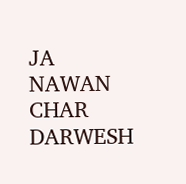JA NAWAN CHAR DARWESH